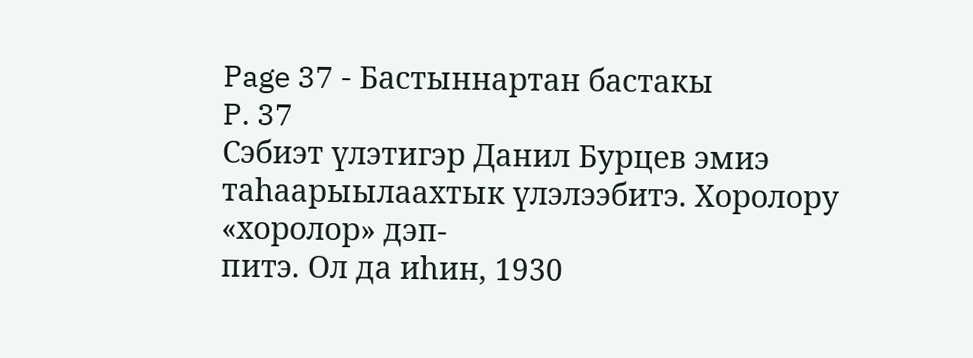Page 37 - Бастыннартан бастакы
P. 37
Сэбиэт үлэтигэр Данил Бурцев эмиэ таһаарыылаахтык үлэлээбитэ. Хоролору «хоролор» дэп-
питэ. Ол да иһин, 1930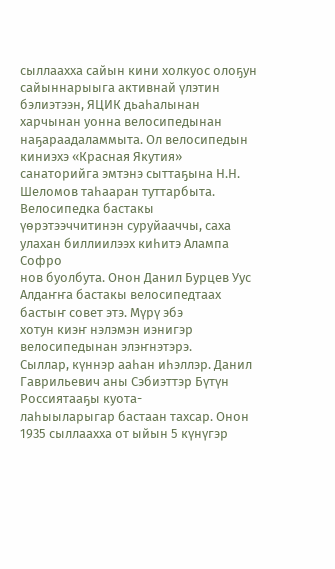сыллаахха сайын кини холкуос олоҕун сайыннарыыга активнай үлэтин
бэлиэтээн, ЯЦИК дьаһалынан харчынан уонна велосипедынан наҕараадаламмыта. Ол велосипедын
киниэхэ «Красная Якутия» санаторийга эмтэнэ сыттаҕына Н.Н. Шеломов таһааран туттарбыта.
Велосипедка бастакы үөрэтээччитинэн суруйааччы, саха улахан биллиилээх киһитэ Алампа Софро
нов буолбута. Онон Данил Бурцев Уус Алдаҥҥа бастакы велосипедтаах бастыҥ совет этэ. Мүрү эбэ
хотун киэҥ нэлэмэн иэнигэр велосипедынан элэҥнэтэрэ.
Сыллар, күннэр ааһан иһэллэр. Данил Гаврильевич аны Сэбиэттэр Бүтүн Россиятааҕы куота-
лаһыыларыгар бастаан тахсар. Онон 1935 сыллаахха от ыйын 5 күнүгэр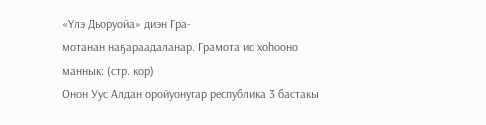«Үлэ Дьоруойа» диэн Гра-
мотанан наҕараадаланар. Грамота ис хоһооно маннык: (стр. кор)
Онон Уус Алдан оройуонугар республика 3 бастакы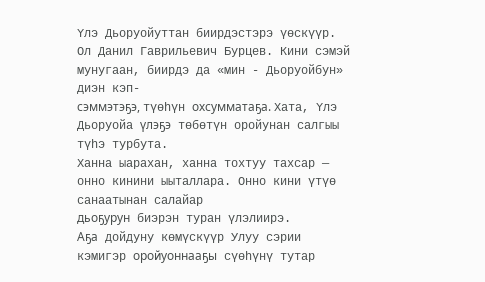Үлэ Дьоруойуттан биирдэстэрэ үөскүүр.
Ол Данил Гаврильевич Бурцев. Кини сэмэй мунугаан, биирдэ да «мин - Дьоруойбун» диэн кэп-
сэммэтэҕэ, түөһүн охсумматаҕа. Хата, Үлэ Дьоруойа үлэҕэ төбөтүн оройунан салгыы түһэ турбута.
Ханна ыарахан, ханна тохтуу тахсар — онно кинини ыыталлара. Онно кини үтүө санаатынан салайар
дьоҕурун биэрэн туран үлэлиирэ.
Аҕа дойдуну көмүскүүр Улуу сэрии кэмигэр оройуоннааҕы сүөһүнү тутар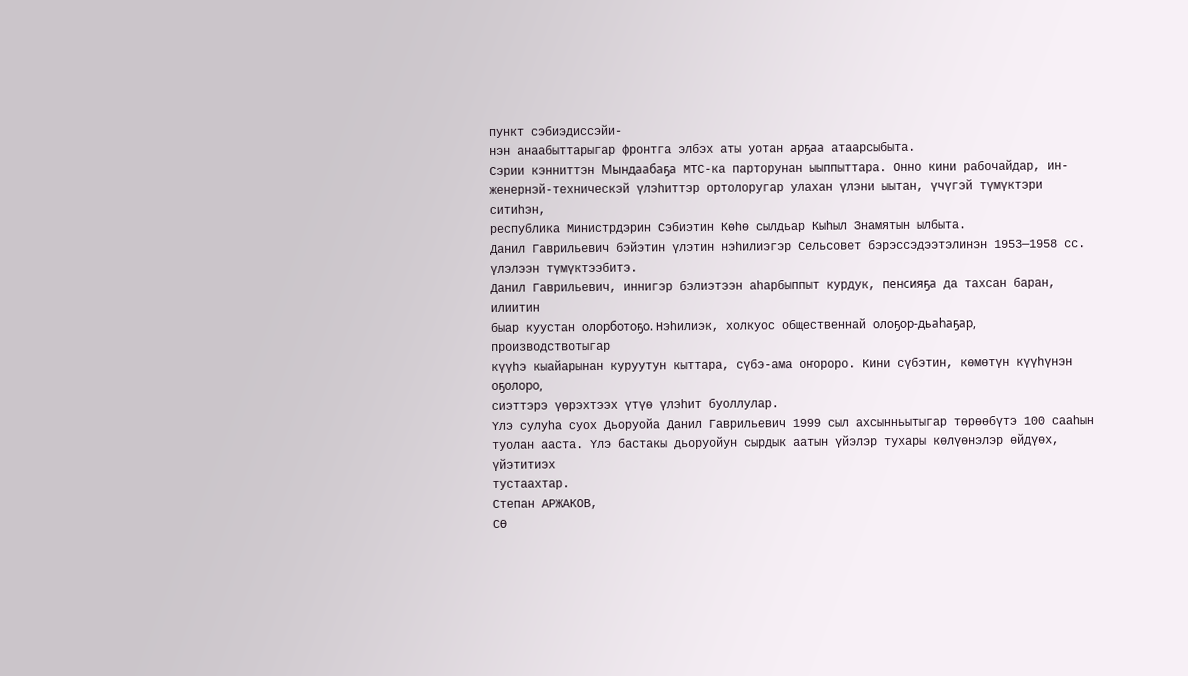пункт сэбиэдиссэйи-
нэн анаабыттарыгар фронтга элбэх аты уотан арҕаа атаарсыбыта.
Сэрии кэнниттэн Мындаабаҕа МТС-ка парторунан ыыппыттара. Онно кини рабочайдар, ин-
женернэй-техническэй үлэһиттэр ортолоругар улахан үлэни ыытан, үчүгэй түмүктэри ситиһэн,
республика Министрдэрин Сэбиэтин Көһө сылдьар Кыһыл Знамятын ылбыта.
Данил Гаврильевич бэйэтин үлэтин нэһилиэгэр Сельсовет бэрэссэдээтэлинэн 1953—1958 сс.
үлэлээн түмүктээбитэ.
Данил Гаврильевич, иннигэр бэлиэтээн аһарбыппыт курдук, пенсияҕа да тахсан баран, илиитин
быар куустан олорботоҕо. Нэһилиэк, холкуос общественнай олоҕор-дьаһаҕар, производствотыгар
күүһэ кыайарынан куруутун кыттара, сүбэ-ама оҥороро. Кини сүбэтин, көмөтүн күүһүнэн оҕолоро,
сиэттэрэ үөрэхтээх үтүө үлэһит буоллулар.
Үлэ сулуһа суох Дьоруойа Данил Гаврильевич 1999 сыл ахсынньытыгар төрөөбүтэ 100 сааһын
туолан ааста. Үлэ бастакы дьоруойун сырдык аатын үйэлэр тухары көлүөнэлэр өйдүөх, үйэтитиэх
тустаахтар.
Степан АРЖАКОВ,
СӨ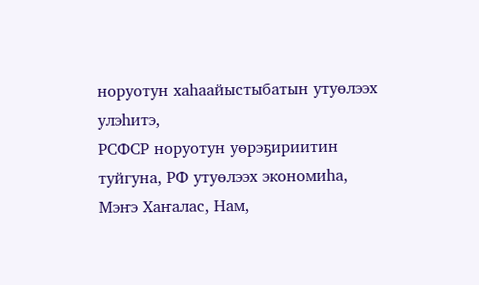норуотун хаһаайыстыбатын утуөлээх улэһитэ,
РСФСР норуотун уөрэҕириитин туйгуна, РФ утуөлээх экономиһа,
Мэҥэ Хаҥалас, Нам,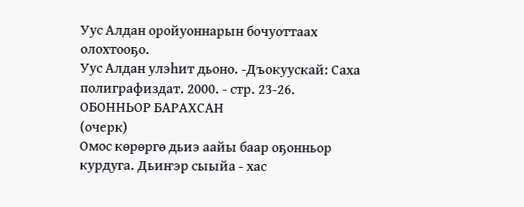Уус Алдан оройуоннарын бочуоттаах олохтооҕо.
Уус Алдан улэһит дьоно. -Дъокуускай: Саха полиграфиздат. 2000. - стр. 23-26.
ОБОННЬОР БАРАХСАН
(очерк)
Омос көрөргө дьиэ аайы баар оҕонньор курдуга. Дьиҥэр сыыйа - хас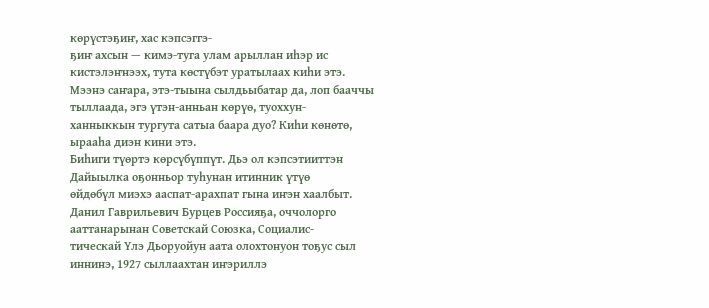көрүстэҕиҥ, хас кэпсэггэ-
ҕиҥ ахсын — кимэ-туга улам арыллан иһэр ис кистэлэҥнээх, тута көстүбэт уратылаах киһи этэ.
Мээнэ саҥара, этэ-тыына сылдьыбатар да, лоп бааччы тыллаада, эгэ үтэн-анньан көрүө, туоххун-
ханныккын тургута сатыа баара дуо? Киһи көнөтө, ырааһа диэн кини этэ.
Биһиги түөртэ көрсүбүппүт. Дьэ ол кэпсэтииттэн Дайыылка оҕонньор туһунан итинник үтүө
өйдөбүл миэхэ ааспат-арахпат гына иҥэн хаалбыт.
Данил Гаврильевич Бурцев Россияҕа, оччолорго ааттанарынан Советскай Союзка, Социалис-
тическай Үлэ Дьоруойун аата олохтонуон тоҕус сыл иннинэ, 1927 сыллаахтан иҥэриллэ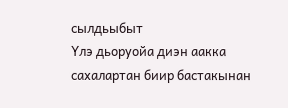сылдьыбыт
Үлэ дьоруойа диэн аакка сахалартан биир бастакынан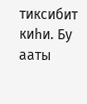тиксибит киһи. Бу ааты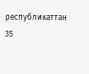республикаттан
35